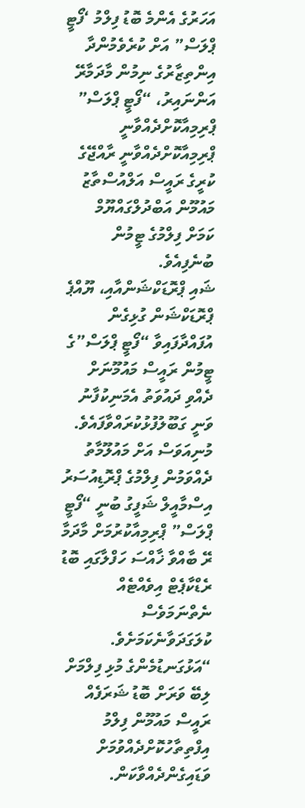އަހަރުގެ އެންމެ ބޮޑު ފިލްމު ‘ފޯޓީ ޕްލަސް” އަށް ކުރެވެމުންދާ އިންތިޒާރުގެ ނިމުން މާދަމާރޭ އަންނައިރު، “ފޯޓީ ޕްލަސް” ޕްރިމިއާކޮށްދެއްވާނީ ޕްރިމިއާކޮށްދެއްވާނީ ރާއްޖޭގެ ކުރީގެ ރައީސް އަލްއުސްތާޒު މައުމޫން އަބްދުލްގައްޔޫމް ކަމަށް ފިލްމުގެ ޓީމުން ބުނެފިއެވެ.
ޝައި ޕްރޮޑަކްޝަންއާއި، ޔޫއްޕެ ޕްރޮޑަކްޝަން ގުޅިގެން އުފައްދާފައިވާ “ފޯޓީ ޕްލަސް”ގެ ޓީމުން ރައީސް މައުމޫނަށް ދެއްވި ދައުވަތު އެމަނިކުފާނު ވަނީ ގަބޫލުފުޅުކުރައްވާފައެވެ.
މުނިއަވަސް އަށް މައުލޫމާތު ދެއްވަމުން ފިލްމުގެ ޕްރޮޑިއުސަރު އިސްމާއީލް ޝަފީގު ބުނީ “ފޯޓީ ޕްލަސް” ޕްރިމިއާކުރުމަށް މާދަމާ ރޭ ބާއްވާ ޚާއްސަ ހަފްލާގައި ބޮޑު ރެޑްކާޕެޓް އިވެއްޓެއް ނެތްނަމަވެސް ކުލަގަދަވާނެކަމަށެވެ.
“އަޅުގަނޑުމެންގެ މުޅި ފިލްމަށް ލިބޭ ވަރަށް ބޮޑު ޝަރަފެއް ރައީސް މައުމޫން ފިލްމު އިފްތިތާހުކޮށްދެއްވުމަށް ވަޑައިގެންދެއްވާކަން.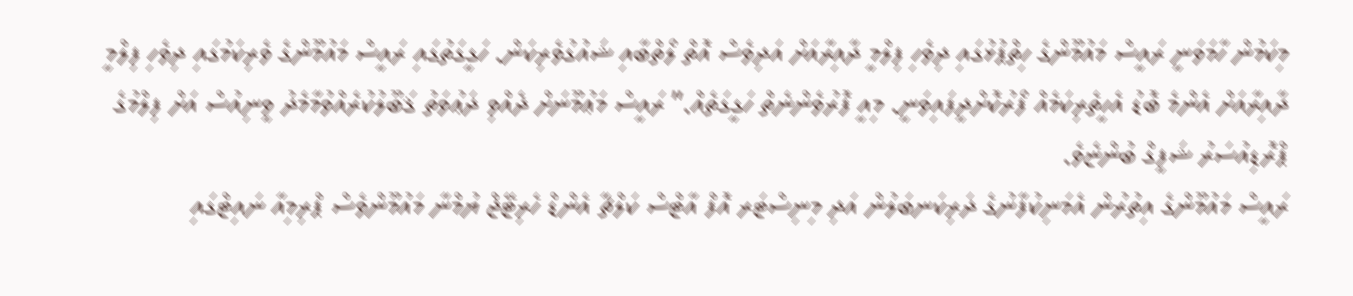މިކަމުން ހާމަވަނީ ރައީސް މައުމޫންގެ ހިތްޕުޅުގައި ދިވެހި ފިލްމީ ދާއިރާއަށް އަދިވެސް އޮތް ލޯތްބާއި ޝައުގުވެރިކަން. ހަގީގަތުގައި ރައީސް މައުމޫންގެ ވެރިކަމުގައި ދިވެހި ފިލްމީ ދާއިރާއަށް އެންމެ ބޮޑު އެހީތެރިކަމެއް ފޯރުކޮށްދީފައިވަނީ. މިއީ ފޮރުވެންނެތް ހަގީގަތެއް.” ރައީސް މަޢުމޫނަށް ދެއްވި ދަޢުވަތު ޤަބޫލުކުރެއްވުމާމެދު ވީނިއުސް އަށް ފިލްމުގެ ޕްރޮޑިއުސަރު ޝަފީގް ބުންޏެވެ.
ރައީސް މައުމޫންގެ އިތުރުން އެމަނިކުފާނުގެ ދަރިކަނބަލުން އަދި މިނިސްޓަރ އޮފް އާޓްސް ކަލްޗާ އެންޑް ހެރިޓޭޖް ޔުމްނާ މައުމޫންވެސް ޕްރިމިއާ ނައިޓްގައި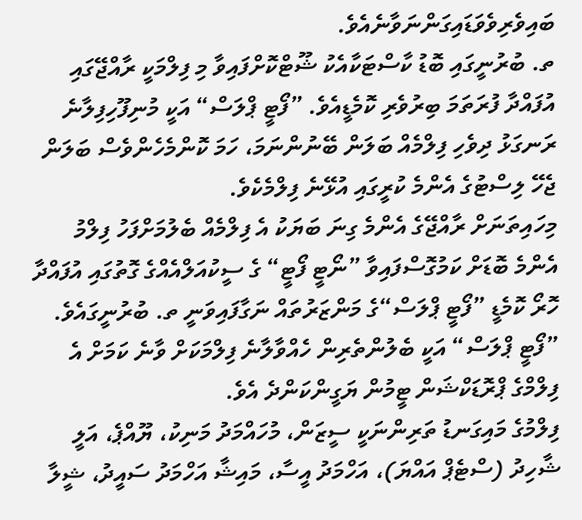ބައިވެރިވެވަޑައިގަންނަވާނެއެވެ.
ތ. ބުރުނީގައި ބޮޑު ކާސްޓަކާއެކު ޝޫޓްކޮށްފައިވާ މި ފިލްމަކީ ރާއްޖޭގައި އުފައްދާ ފުރަތަމަ ބިރުވެރި ކޮމެޑީއެވެ. ”ފޯޓީ ޕްލަސް“ އަކީ މުނިފޫހިފިލާނެ ރަނގަޅު ދިވެހި ފިލްމެއް ބަލަން ބޭނުންނަމަ، ހަމަ ކޮންމެހެންވެސް ބަލަން ޖެހޭ ލިސްޓުގެ އެންމެ ކުރީގައި އުޅޭނެ ފިލްމެކެވެ.
މިހައިތަނަށް ރާއްޖޭގެ އެންމެ ގިނަ ބަޔަކު އެ ފިލްމެއް ބެލުމަށްފަހު ފިލްމު އެންމެ ބޮޑަށް ކަމުގޮސްފައިވާ ”ނޯޓީ ފޯޓީ“ ގެ ސީކުއަލްއެއްގެ ގޮތުގައި އުފައްދާ ހޮރޯ ކޮމެޑީ ”ފޯޓީ ޕްލަސް“ގެ މަންޒަރުތައް ނަގާފައިވަނީ ތ. ބުރުނީގައެވެ. ”ފޯޓީ ޕްލަސް“ އަކީ ބެލުންތެރިން ހެއްވާލާނެ ފިލްމަކަށް ވާނެ ކަމަށް އެ ފިލްމްގެ ޕްރޮޑަކްޝަން ޓީމުން ޔަގީންކަންދެ އެވެ.
ފިލްމުގެ މައިގަނޑު ތަރިންނަކީ ސީޒަން، މުހައްމަދު މަނިކު، ޔޫއްޕެ، އަލީ ޝާހިދު (ސްޓެޕް އައްޔަ)، އަހްމަދު އީސާ، މައިޝާ އަހްމަދު ސައީދު، ޝީލާ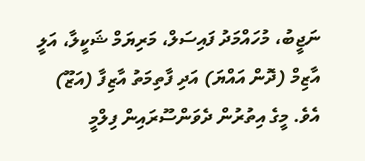ނަޖީބު، މުހައްމަދު ފައިސަލް، މަރިޔަމް ޝަކީލާ، އަލީ އާޒިމް (ދޮން އައްޔަ) އަދި ފާތިމަތު އާޒިފާ (އަޒޫ) އެވެ. މީގެ އިތުރުން ދެވަންސޫރައިން ފިލްމީ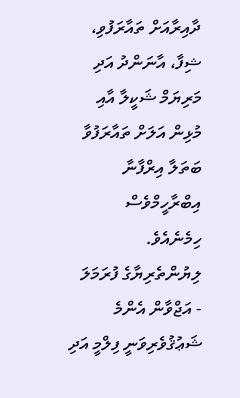ދާއިރާއަށް ތައާރަފުވި، ޝިފާ، އާނަންދު އަދި މަރިޔަމް ޝަކީލާ އާއި މުޅިން އަލަށް ތައާރަފުވާ ބަތަލާ އިރްފާނާ އިބްރާހީމްވެސް ހިމެނެއެވެ.
ލިޔުންތެރިޔާގެ ފުރަމަލަ
- އަޖްވާން އެންމެ ޝަޢުޤުވެރިވަނީ ފިލްމީ އަދި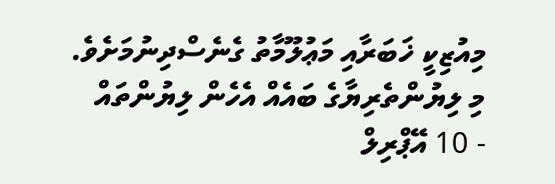މިއުޒިކީ ޚަބަރާއި މަޢުލޫމާތު ގެނެސްދިނުމަށެވެ.
މި ލިޔުންތެރިޔާގެ ބައެއް އެހެން ލިޔުންތައް
- 10 އޭޕްރިލް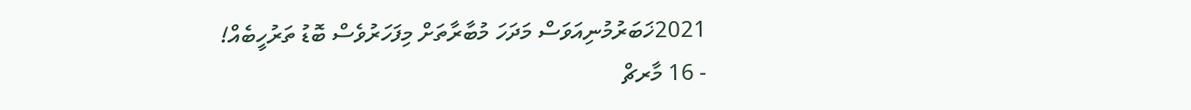2021ޚަބަރުމުނިއަވަސް މަދަހަ މުބާރާތަށް މިފަހަރުވެސް ބޮޑު ތަރުހީބެއް!
- 16 މާރޗް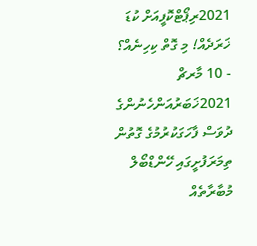2021ރިޕޯޓްކޮފީއަށް ކުޑަ ޚަރަދެއް! މި ގޮތް ކިހިނެއް؟
- 10 މާރޗް 2021ޚަބަރުއަންހެނުންގެ ދުވަސް ފާހަގަކުރުމުގެ ގޮތުން ތިމަރަފުށީގައި ހޭންޑްބޯލް މުބާރާތެއް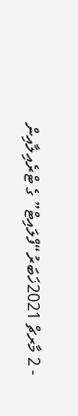- 2 މާރޗް 2021ޚަބަރު“ފްލައިޓް” ގެ ޓްރެއިލާއިން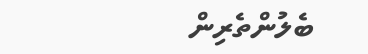ބެލުންތެރިން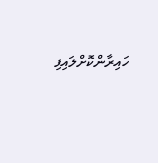ހައިރާންކޮށްލައިފި